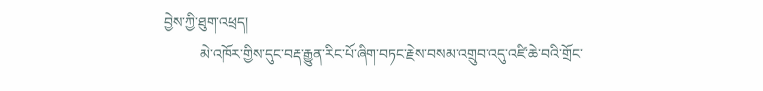བྱེས་ཀྱི་ཐུག་འཕྲད།
          མེ་འཁོར་གྱིས་དུང་བརྡ་རྒྱུན་རིང་པོ་ཞིག་བཏང་རྗེས་བསམ་འགྲུབ་འདུ་འཛི་ཆེ་བའི་གྲོང་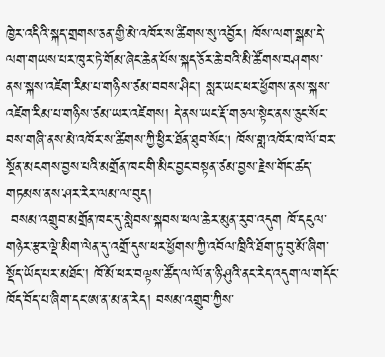ཁྱེར་འདིའི་སྐད་གྲགས་ཅན་གྱི་མེ་འཁོར་ས་ཚིགས་སུ་འབྱོར། ཁོས་ལག་སྒམ་དེ་ལག་གཡས་པར་ཁུར་ཏེ་གོམ་ཞེང་ཆེན་པོས་སྐད་ཅོར་ཆེ་བའི་མི་ཚོགས་བཤགས་ནས་སྐས་འཛེག་རིམ་པ་གཉིས་ཙམ་བབས་ཤིང་། སླར་ཡང་ཕར་ཕྱོགས་ནས་སྐས་འཛེག་རིམ་པ་གཉིས་ཙམ་ཡར་འཛེགས། དེ་ནས་ཡང་རྡོ་གཅལ་སྟེང་ནས་ཅུང་སོང་བས་གཞི་ནས་མེ་འཁོར་ས་ཚིགས་ཀྱི་ཕྱིར་ཐོན་ཐུབ་སོང། ཁོས་གླ་འཁོར་ཁ་ལོ་བར་སྔོན་མངགས་བྱས་པའི་མགྲོན་ཁང་གི་མིང་བྱང་བསྟན་ཙམ་བྱས་རྗེས་གོང་ཚད་གཏམས་ནས་ཤར་རེར་ལམ་ལ་བུད།
 བསམ་འགྲུབ་མགྲོན་ཁང་དུ་སླེབས་སྐབས་ཕལ་ཆེར་མུན་རུབ་འདུག ཁོ་དངུལ་གཉེར་རྩར་ལྡེ་མིག་ལེན་དུ་འགྲོ་དུས་ཕར་ཕྱོགས་ཀྱི་འབོལ་ཁྲིའི་ཐོག་ཏུ་བུ་མོ་ཞིག་སྡོད་ཡོད་པར་མཐོང་། ཁོ་མོ་ཕར་བལྟས་ཚོད་ལ་ལོ་ན་ཉི་ཤུའི་ནང་རེད་འདུག་ལ་གདོང་ཁོད་བོད་པ་ཞིག་དང་ཨ་ན་མ་ན་རེད། བསམ་འགྲུབ་ཀྱིས་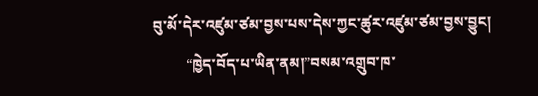བུ་མོ་དེར་འཛུམ་ཙམ་བྱས་པས་དེས་ཀྱང་ཚུར་འཛུམ་ཙམ་བྱས་བྱུང།
         “ཁྱེད་བོད་པ་ཡིན་ནམ།”བསམ་འགྲུབ་ཁ་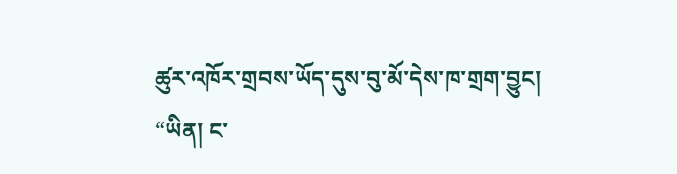ཚུར་འཁོར་གྲབས་ཡོད་དུས་བུ་མོ་དེས་ཁ་གྲག་བྱུང།
“ཡིན། ང་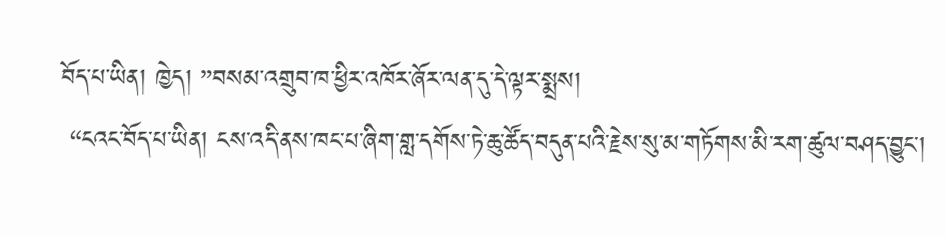བོད་པ་ཡིན། ཁྱེད། ”བསམ་འགྲུབ་ཁ་ཕྱིར་འཁོར་ཞོར་ལན་དུ་དེ་ལྟར་སྨྲས།
 “ངའང་བོད་པ་ཡིན། ངས་འདི་ནས་ཁང་པ་ཞིག་གླ་དགོས་ཏེ་ཆུ་ཚོད་བདུན་པའི་རྗེས་སུ་མ་གཏོགས་མི་རག་ཚུལ་བཤད་བྱུང་།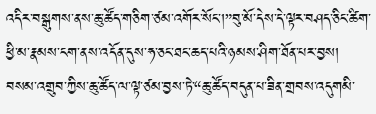འདིར་བསྒུགས་ནས་ཆུ་ཚོད་གཅིག་ཙམ་འགོར་སོང་།”བུ་མོ་དེས་དེ་ལྟར་བཤད་ཅིང་ཚིག་ཕྱི་མ་རྣམས་ངག་ནས་འདོན་དུས་ཧ་ཅང་ཐང་ཆད་པའི་ཉམས་ཤིག་ཐོན་པར་བྱས། བསམ་འགྲུབ་ཀྱིས་ཆུ་ཚོད་ལ་ལྟ་ཙམ་བྱས་ཏེ་“ཆུ་ཚོད་བདུན་པ་ཟིན་གྲབས་འདུགམི་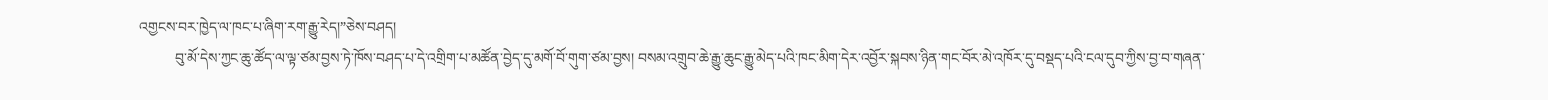འགྱངས་བར་ཁྱེད་ལ་ཁང་པ་ཞིག་རག་རྒྱུ་རེད།”ཅེས་བཤད།
          བུ་མོ་དེས་ཀྱང་ཆུ་ཚོད་ལ་ལྟ་ཙམ་བྱས་ཏེ་ཁོས་བཤད་པ་དེ་འགྲིག་པ་མཚོན་བྱེད་དུ་མགོ་བོ་གུག་ཙམ་བྱས། བསམ་འགྲུབ་ཆེ་རྒྱུ་ཆུང་རྒྱུ་མེད་པའི་ཁང་མིག་དེར་འབྱོར་སྐབས་ཉིན་གང་བོར་མེ་འཁོར་དུ་བསྡད་པའི་ངལ་དུབ་ཀྱིས་བྱ་བ་གཞན་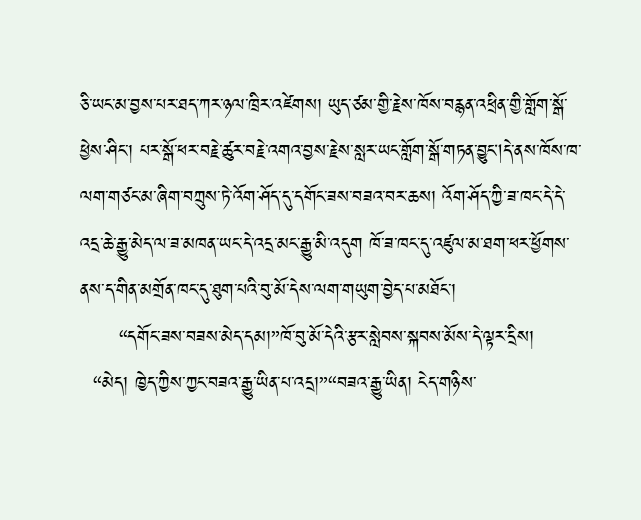ཅི་ཡང་མ་བྱས་པར་ཐད་ཀར་ཉལ་ཁྲིར་འཛེགས། ཡུད་ཙམ་གྱི་རྗེས་ཁོས་བརྙན་འཕྲིན་གྱི་གློག་སྒོ་ཕྱེས་ཤིང་། པར་སྒོ་ཕར་བརྗེ་ཚུར་བརྗེ་འགའ་བྱས་རྗེས་སླར་ཡང་གློག་སྒོ་གཏན་བྱུང།དེ་ནས་ཁོས་ཁ་ལག་གཙང་མ་ཞིག་བཀྲུས་ཏེ་འོག་ཤོད་དུ་དགོང་ཟས་བཟའ་བར་ཆས། འོག་ཤོད་ཀྱི་ཟ་ཁང་དེ་དེ་འདྲ་ཆེ་རྒྱུ་མེད་ལ་ཟ་མཁན་ཡང་དེ་འདྲ་མང་རྒྱུ་མི་འདུག ཁོ་ཟ་ཁང་དུ་འཛུལ་མ་ཐག་ཕར་ཕྱོགས་ནས་ད་གིན་མགྲོན་ཁང་དུ་ཐུག་པའི་བུ་མོ་དེས་ལག་གཡུག་བྱེད་པ་མཐོང་།
      “དགོང་ཟས་བཟས་མེད་དམ།”ཁོ་བུ་མོ་དེའི་རྩར་སླེབས་སྐབས་མོས་དེ་ལྟར་དྲིས།
  “མེད། ཁྱེད་ཀྱིས་ཀྱང་བཟའ་རྒྱུ་ཡིན་པ་འདྲ།”“བཟའ་རྒྱུ་ཡིན། ངེད་གཉིས་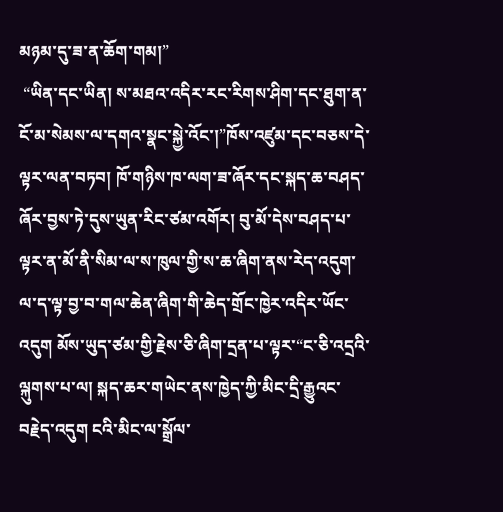མཉམ་དུ་ཟ་ན་ཆོག་གམ།”
 “ཡིན་དང་ཡིན། ས་མཐའ་འདིར་རང་རིགས་ཤིག་དང་ཐུག་ན་ངོ་མ་སེམས་ལ་དགའ་སྣང་སྐྱེ་འོང་།”ཁོས་འཛུམ་དང་བཅས་དེ་ལྟར་ལན་བཏབ། ཁོ་གཉིས་ཁ་ལག་ཟ་ཞོར་དང་སྐད་ཆ་བཤད་ཞོར་བྱས་ཏེ་དུས་ཡུན་རིང་ཙམ་འགོར། བུ་མོ་དེས་བཤད་པ་ལྟར་ན་མོ་ནི་སིམ་ལ་ས་ཁུལ་གྱི་ས་ཆ་ཞིག་ནས་རེད་འདུག་ལ་ད་ལྟ་བྱ་བ་གལ་ཆེན་ཞིག་གི་ཆེད་གྲོང་ཁྱེར་འདིར་ཡོང་འདུག མོས་ཡུད་ཙམ་གྱི་རྗེས་ཅི་ཞིག་དྲན་པ་ལྟར་“ང་ཅི་འདྲའི་ལྐུགས་པ་ལ། སྐད་ཆར་གཡེང་ནས་ཁྱེད་ཀྱི་མིང་དྲི་རྒྱུའང་བརྗེད་འདུག ངའི་མིང་ལ་སྒྲོལ་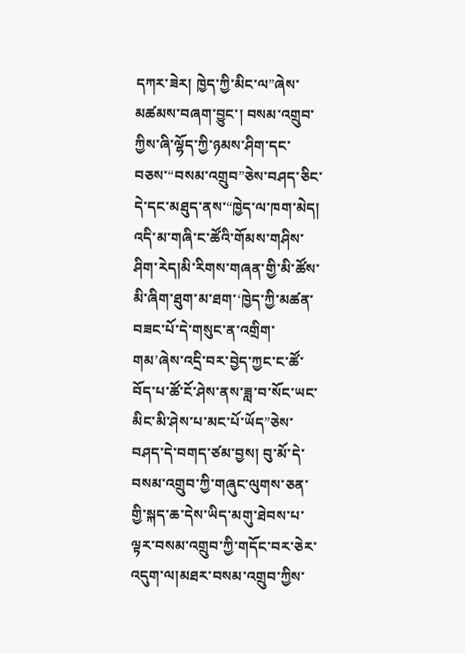དཀར་ཟེར། ཁྱེད་ཀྱི་མིང་ལ”ཞེས་མཚམས་བཞག་བྱུང་། བསམ་འགྲུབ་ཀྱིས་ཞི་ལྷོད་ཀྱི་ཉམས་ཤིག་དང་བཅས་“བསམ་འགྲུབ”ཅེས་བཤད་ཅིང་དེ་དང་མཐུད་ནས་“ཁྱེད་ལ་ཁག་མེད། འདི་མ་གཞི་ང་ཚོའི་གོམས་གཤིས་ཤིག་རེད།མི་རིགས་གཞན་གྱི་མི་ཚོས་མི་ཞིག་ཐུག་མ་ཐག་‘ཁྱེད་ཀྱི་མཚན་བཟང་པོ་དེ་གསུང་ན་འགྲིག་གམ’ཞེས་འདྲི་བར་བྱེད་ཀྱང་ང་ཚོ་བོད་པ་ཚོ་ངོ་ཤེས་ནས་ཟླ་བ་སོང་ཡང་མིང་མི་ཤེས་པ་མང་པོ་ཡོད”ཅེས་བཤད་དེ་བགད་ཙམ་བྱས། བུ་མོ་དེ་བསམ་འགྲུབ་ཀྱི་གཞུང་ལུགས་ཅན་གྱི་སྐད་ཆ་དེས་ཡིད་མགུ་ཐེབས་པ་ལྟར་བསམ་འགྲུབ་ཀྱི་གདོང་བར་ཅེར་འདུག་ལ།མཐར་བསམ་འགྲུབ་ཀྱིས་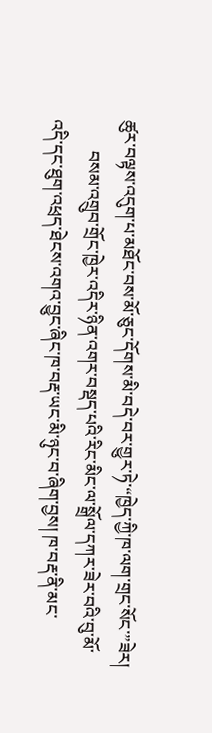ཚུར་བལྟས་འདུག་པ་མཐོང་བས་མོ་ཅུང་དོགས་མི་བདེ་བར་གྱུར་ཏེ་“ཁྱེད་ཀྱི་ཁ་ལག་གྲང་སོང་”ཟེར།
       བསམ་འགྲུབ་གྲོང་ཁྱེར་འདིར་ཉིན་འགར་བསྡད་པའི་རིང་མིང་ལ་སྒྲོལ་དཀར་ཟེར་བའི་བུ་མོ་འདི་དང་ཐུག་འཕྲད་ཐེངས་འགའ་བྱུང་ཞིང་ཁ་བརྡ་ཡང་མི་ཉུང་བ་ཞིག་བྱས། ཁ་བརྡ་ནི་མང་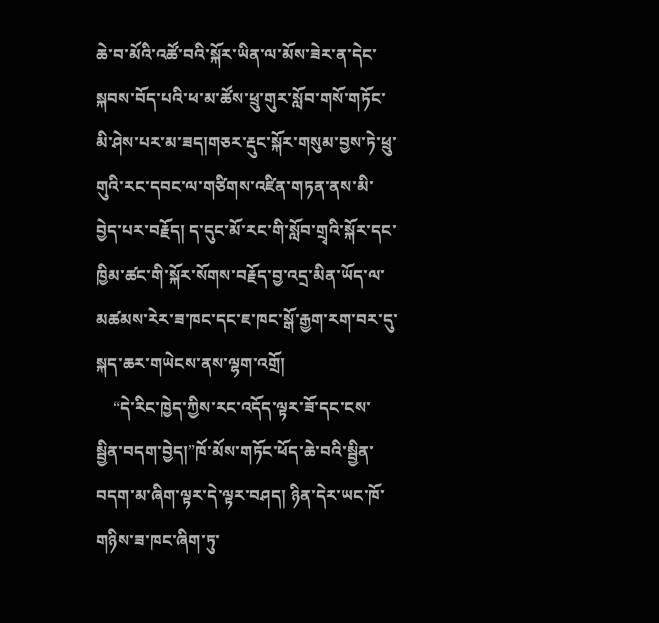ཆེ་བ་མོའི་འཚོ་བའི་སྐོར་ཡིན་ལ་མོས་ཟེར་ན་དེང་སྐབས་བོད་པའི་ཕ་མ་ཚོས་ཕྲུ་གུར་སློབ་གསོ་གཏོང་མི་ཤེས་པར་མ་ཟད།གཅར་རྡུང་སྐོར་གསུམ་བྱས་ཏེ་ཕྲུ་གུའི་རང་དབང་ལ་གཙིགས་འཛིན་གཏན་ནས་མི་བྱེད་པར་བརྗོད། ད་དུང་མོ་རང་གི་སློབ་གྲྭའི་སྐོར་དང་ཁྱིམ་ཚང་གི་སྐོར་སོགས་བརྗོད་བྱ་འདྲ་མིན་ཡོད་ལ་མཚམས་རེར་ཟ་ཁང་དང་ཇ་ཁང་སྒོ་རྒྱག་རག་བར་དུ་སྐད་ཆར་གཡེངས་ནས་ལྷག་འགྲོ།
    “དེ་རིང་ཁྱེད་ཀྱིས་རང་འདོད་ལྟར་ཟོ་དང་ངས་སྦྱིན་བདག་བྱེད།”ཁོ་མོས་གཏོང་ཕོད་ཆེ་བའི་སྦྱིན་བདག་མ་ཞིག་ལྟར་དེ་ལྟར་བཤད། ཉིན་དེར་ཡང་ཁོ་གཉིས་ཟ་ཁང་ཞིག་ཏུ་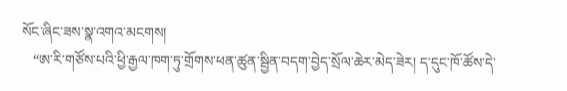སོང་ཞིང་ཟས་སྣ་འགའ་མངགས།
   “ཨ་རི་གཙོས་པའི་ཕྱི་རྒྱལ་ཁག་ཏུ་གྲོགས་ཕན་ཚུན་སྦྱིན་བདག་བྱེད་སྲོལ་ཆེར་མེད་ཟེར། ད་དུང་ཁོ་ཚོས་དེ་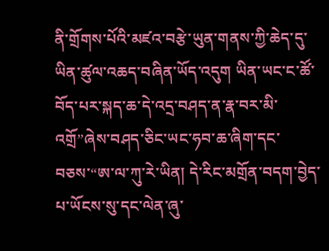ནི་གྲོགས་པོའི་མཛའ་བརྩེ་ཡུན་གནས་ཀྱི་ཆེད་དུ་ཡིན་ཚུལ་འཆད་བཞིན་ཡོད་འདུག ཡིན་ཡང་ང་ཚོ་བོད་པར་སྐད་ཆ་དེ་འདྲ་བཤད་ན་རྣ་བར་མི་འགྲོ”ཞེས་བཤད་ཅིང་ཡང་ཧབ་ཆ་ཞིག་དང་བཅས་“ཨ་ལ་ཀུ་རེ་ཡིན། དེ་རིང་མགྲོན་བདག་བྱེད་པ་ཡོངས་སུ་དང་ལེན་ཞུ་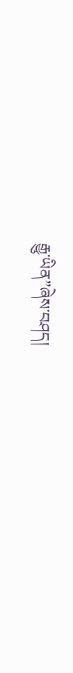རྒྱུ་ཡིན”ཞེས་བཤད།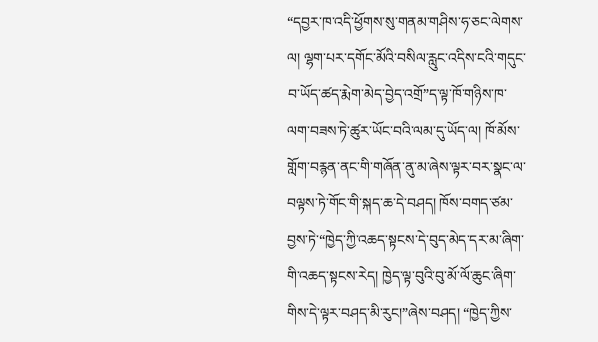“དབྱར་ཁ་འདི་ཕྱོགས་སུ་གནམ་གཤིས་ཧ་ཅང་ལེགས་ལ། ལྷག་པར་དགོང་མོའི་བསིལ་རླུང་འདིས་ངའི་གདུང་བ་ཡོད་ཚད་རྨེག་མེད་བྱེད་འགྲོ”ད་ལྟ་ཁོ་གཉིས་ཁ་ལག་བཟས་ཏེ་ཚུར་ཡོང་བའི་ལམ་དུ་ཡོད་ལ། ཁོ་མོས་གློག་བརྙན་ནང་གི་གཞོན་ནུ་མ་ཞེས་ལྟར་བར་སྣང་ལ་བལྟས་ཏེ་གོང་གི་སྐད་ཆ་དེ་བཤད། ཁོས་བགད་ཙམ་བྱས་ཏེ་“ཁྱེད་ཀྱི་འཆད་སྟངས་དེ་བུད་མེད་དར་མ་ཞིག་གི་འཆད་སྟངས་རེད། ཁྱེད་ལྟ་བུའི་བུ་མོ་ལོ་ཆུང་ཞིག་གིས་དེ་ལྟར་བཤད་མི་རུང།”ཞེས་བཤད། “ཁྱེད་ཀྱིས་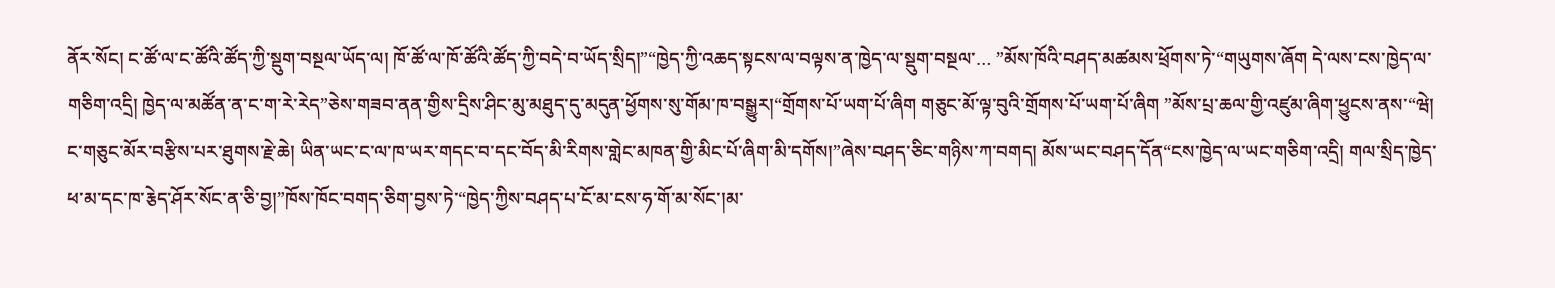ནོར་སོང། ང་ཚོ་ལ་ང་ཚོའི་ཚོད་ཀྱི་སྡུག་བསྔལ་ཡོད་ལ། ཁོ་ཚོ་ལ་ཁོ་ཚོའི་ཚོད་ཀྱི་བདེ་བ་ཡོད་སྲིད།”“ཁྱེད་ཀྱི་འཆད་སྟངས་ལ་བལྟས་ན་ཁྱེད་ལ་སྡུག་བསྔལ་… ”མོས་ཁོའི་བཤད་མཚམས་ཕྲོགས་ཏེ་“གཡུགས་ཞོག དེ་ལས་ངས་ཁྱེད་ལ་གཅིག་འདྲི། ཁྱེད་ལ་མཚོན་ན་ང་ག་རེ་རེད”ཅེས་གཟབ་ནན་གྱིས་དྲིས་ཤིང་མུ་མཐུད་དུ་མདུན་ཕྱོགས་སུ་གོམ་ཁ་བསྒྱུར།“གྲོགས་པོ་ཡག་པོ་ཞིག གཅུང་མོ་ལྟ་བུའི་གྲོགས་པོ་ཡག་པོ་ཞིག ”མོས་པྲ་ཆལ་གྱི་འཛུམ་ཞིག་ཕྱུངས་ནས་“ཝེ། ང་གཅུང་མོར་བརྩིས་པར་ཐུགས་རྗེ་ཆེ། ཡིན་ཡང་ང་ལ་ཁ་ཡར་གདང་བ་དང་བོད་མི་རིགས་གླེང་མཁན་གྱི་མིང་པོ་ཞིག་མི་དགོས།”ཞེས་བཤད་ཅིང་གཉིས་ཀ་བགད། མོས་ཡང་བཤད་དོན“ངས་ཁྱེད་ལ་ཡང་གཅིག་འདྲི། གལ་སྲིད་ཁྱེད་ཕ་མ་དང་ཁ་རྕེད་ཤོར་སོང་ན་ཅི་བྱ།”ཁོས་ཁོང་བགད་ཅིག་བྱས་ཏེ་“ཁྱེད་ཀྱིས་བཤད་པ་ངོ་མ་ངས་ཧ་གོ་མ་སོང་།མ་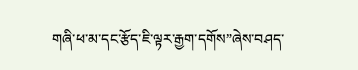གཞི་ཕ་མ་དང་རྩོད་ཇི་ལྟར་རྒྱག་དགོས”ཞེས་བཤད་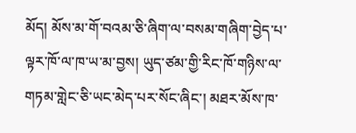མོད། མོས་མ་གོ་བའམ་ཅི་ཞིག་ལ་བསམ་གཞིག་བྱེད་པ་ལྟར་ཁོ་ལ་ཁ་ཡ་མ་བྱས། ཡུད་ཙམ་གྱི་རིང་ཁོ་གཉིས་ལ་གཏམ་གླེང་ཅི་ཡང་མེད་པར་སོང་ཞིང་། མཐར་མོས་ཁ་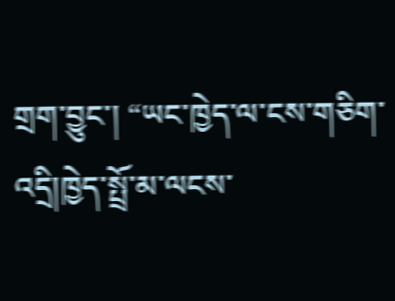གྲག་བྱུང་། “ཡང་ཁྱེད་ལ་ངས་གཅིག་འདྲི།ཁྱེད་སྤྲོ་མ་ལངས་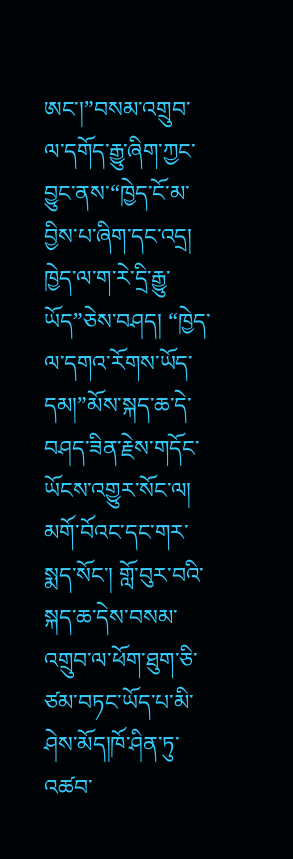ཨང་།”བསམ་འགྲུབ་ལ་དགོད་རྒྱུ་ཞིག་ཀྱང་བྱུང་ནས་“ཁྱེད་ངོ་མ་བྱིས་པ་ཞིག་དང་འདྲ། ཁྱེད་ལ་ག་རེ་དྲི་རྒྱུ་ཡོད”ཅེས་བཤད། “ཁྱེད་ལ་དགའ་རོགས་ཡོད་དམ།”མོས་སྐད་ཆ་དེ་བཤད་ཟིན་རྗེས་གདོང་ཡོངས་འགྱུར་སོང་ལ། མགོ་བོའང་དང་གར་སྨད་སོང་། གློ་བུར་བའི་སྐད་ཆ་དེས་བསམ་འགྲུབ་ལ་ཕོག་ཐུག་ཅི་ཙམ་བཏང་ཡོད་པ་མི་ཤེས་མོད།ཁོ་ཤིན་ཏུ་འཚབ་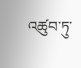འཚུབ་ཏུ་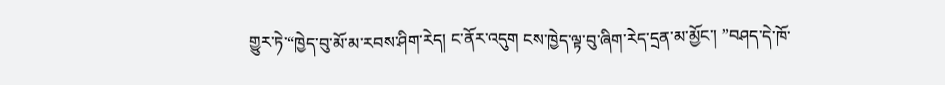གྱུར་ཏེ་“ཁྱེད་བུ་མོ་མ་རབས་ཤིག་རེད། ང་ནོར་འདུག ངས་ཁྱེད་ལྟ་བུ་ཞིག་རེད་དྲན་མ་མྱོང་། ”བཤད་དེ་ཁོ་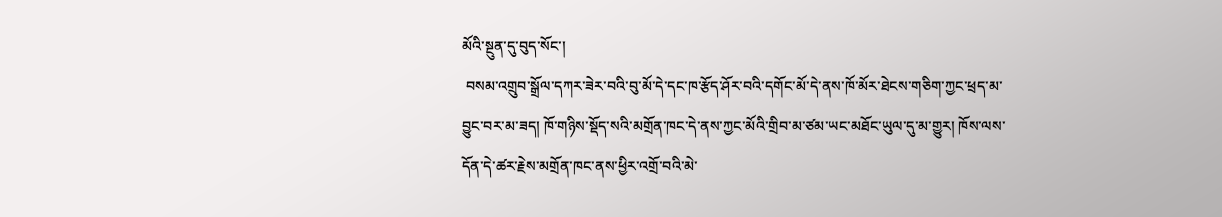མོའི་སྔུན་དུ་བུད་སོང་།
 བསམ་འགྲུབ་སྒྲོལ་དཀར་ཟེར་བའི་བུ་མོ་དེ་དང་ཁ་རྩོད་ཤོར་བའི་དགོང་མོ་དེ་ནས་ཁོ་མོར་ཐེངས་གཅིག་ཀྱང་ཕྲད་མ་བྱུང་བར་མ་ཟད། ཁོ་གཉིས་སྡོད་སའི་མགྲོན་ཁང་དེ་ནས་ཀྱང་མོའི་གྲིབ་མ་ཙམ་ཡང་མཐོང་ཡུལ་དུ་མ་གྱུར། ཁོས་ལས་དོན་དེ་ཚར་རྗེས་མགྲོན་ཁང་ནས་ཕྱིར་འགྲོ་བའི་མེ་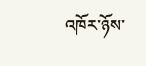འཁོར་ཉོས་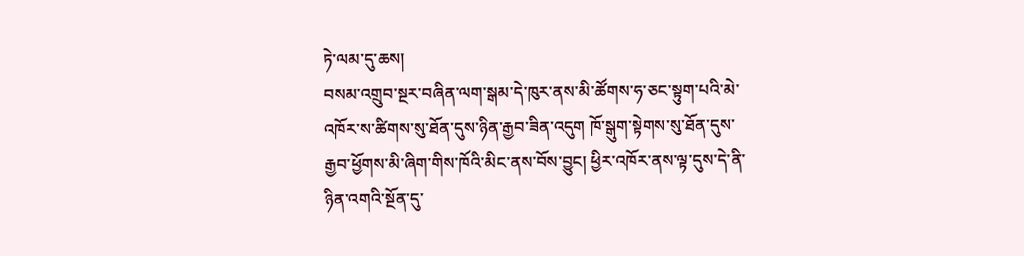ཏེ་ལམ་དུ་ཆས།
བསམ་འགྲུབ་སྔར་བཞིན་ལག་སྒམ་དེ་ཁུར་ནས་མི་ཚོགས་ཧ་ཅང་སྟུག་པའི་མེ་འཁོར་ས་ཚིགས་སུ་ཐོན་དུས་ཉིན་རྒྱབ་ཟིན་འདུག ཁོ་སྒུག་སྟེགས་སུ་ཐོན་དུས་རྒྱབ་ཕྱོགས་མི་ཞིག་གིས་ཁོའི་མིང་ནས་བོས་བྱུང། ཕྱིར་འཁོར་ནས་ལྟ་དུས་དེ་ནི་ཉིན་འགའི་སྔོན་དུ་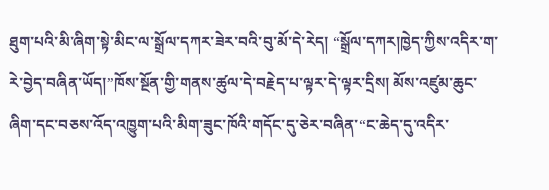ཐུག་པའི་མི་ཞིག་སྟེ་མིང་ལ་སྒྲོལ་དཀར་ཟེར་བའི་བུ་མོ་དེ་རེད། “སྒྲོལ་དཀར།ཁྱེད་ཀྱིས་འདིར་ག་རེ་བྱེད་བཞིན་ཡོད།”ཁོས་སྔོན་གྱི་གནས་ཚུལ་དེ་བརྗེད་པ་ལྟར་དེ་ལྟར་དྲིས། མོས་འཛུམ་ཆུང་ཞིག་དང་བཅས་འོད་འཁྱུག་པའི་མིག་ཟུང་ཁོའི་གདོང་དུ་ཅེར་བཞིན་“ང་ཆེད་དུ་འདིར་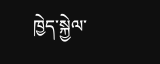ཁྱེད་སྐྱེལ་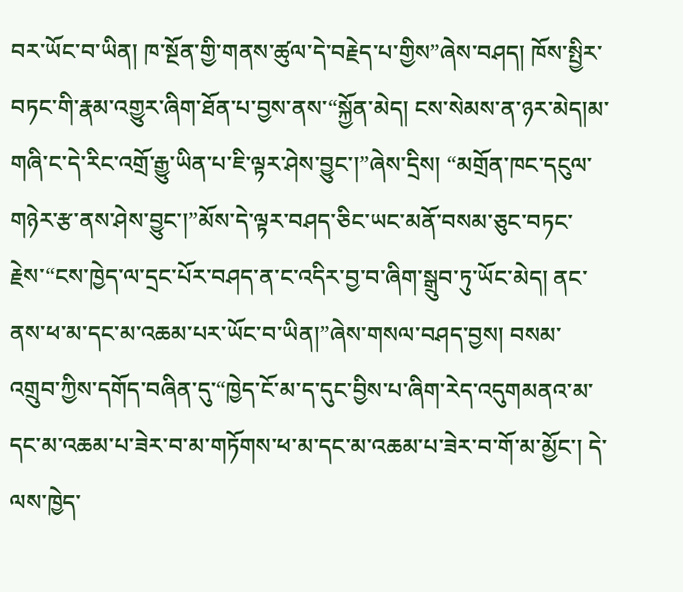བར་ཡོང་བ་ཡིན། ཁ་སྔོན་གྱི་གནས་ཚུལ་དེ་བརྗེད་པ་གྱིས”ཞེས་བཤད། ཁོས་སྤྱིར་བཏང་གི་རྣམ་འགྱུར་ཞིག་ཐོན་པ་བྱས་ནས་“སྐྱོན་མེད། ངས་སེམས་ན་ཉར་མེད།མ་གཞི་ང་དེ་རིང་འགྲོ་རྒྱུ་ཡིན་པ་ཇི་ལྟར་ཤེས་བྱུང་།”ཞེས་དྲིས། “མགྲོན་ཁང་དངུལ་གཉེར་རྩ་ནས་ཤེས་བྱུང་།”མོས་དེ་ལྟར་བཤད་ཅིང་ཡང་མནོ་བསམ་ཅུང་བཏང་རྗེས་“ངས་ཁྱེད་ལ་དྲང་པོར་བཤད་ན་ང་འདིར་བྱ་བ་ཞིག་སྒྲུབ་ཏུ་ཡོང་མེད། ནང་ནས་ཕ་མ་དང་མ་འཆམ་པར་ཡོང་བ་ཡིན།”ཞེས་གསལ་བཤད་བྱས། བསམ་འགྲུབ་ཀྱིས་དགོད་བཞིན་དུ་“ཁྱེད་ངོ་མ་ད་དུང་བྱིས་པ་ཞིག་རེད་འདུགམནའ་མ་དང་མ་འཆམ་པ་ཟེར་བ་མ་གཏོགས་ཕ་མ་དང་མ་འཆམ་པ་ཟེར་བ་གོ་མ་མྱོང་། དེ་ལས་ཁྱེད་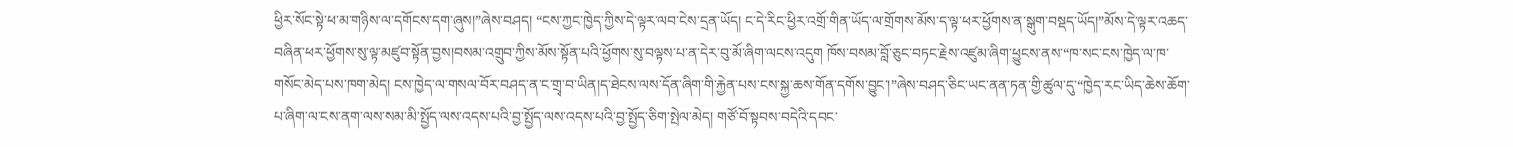ཕྱིར་སོང་སྟེ་ཕ་མ་གཉིས་ལ་དགོངས་དག་ཞུས།”ཞེས་བཤད། “ངས་ཀྱང་ཁྱེད་ཀྱིས་དེ་ལྟར་ལབ་ངེས་དྲན་ཡོད། ང་དེ་རིང་ཕྱིར་འགྲོ་གིན་ཡོད་ལ་གྲོགས་མོས་ད་ལྟ་ཕར་ཕྱོགས་ན་སྒུག་བསྡད་ཡོད།”མོས་དེ་ལྟར་འཆད་བཞིན་ཕར་ཕྱོགས་སུ་ལྟ་མཛུབ་སྟོན་བྱས།བསམ་འགྲུབ་ཀྱིས་མོས་སྟོན་པའི་ཕྱོགས་སུ་བལྟས་པ་ན་དེར་བུ་མོ་ཞིག་ལངས་འདུག ཁོས་བསམ་བློ་ཅུང་བཏང་རྗེས་འཛུམ་ཞིག་ཕྱུངས་ནས་“ཁ་སང་ངས་ཁྱེད་ལ་ཁ་གསོང་མེད་པས་ཁག་མེད། ངས་ཁྱེད་ལ་གསལ་བོར་བཤད་ན་ང་གྲྭ་བ་ཡིན།ད་ཐེངས་ལས་དོན་ཞིག་གི་རྐྱེན་པས་ངས་སྐྱ་ཆས་གོན་དགོས་བྱུང་།”ཞེས་བཤད་ཅིང་ཡང་ནན་ཏན་གྱི་ཚུལ་དུ་“ཁྱེད་རང་ཡིད་ཆེས་ཆོག་པ་ཞིག་ལ་ངས་ནག་ལས་སམ་མི་སྤྱོད་ལས་འདས་པའི་བྱ་སྤྱོད་ལས་འདས་པའི་བྱ་སྤྱོད་ཅིག་སྤེལ་མེད། གཙོ་བོ་སྟབས་བདེའི་དབང་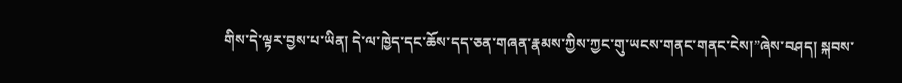གིས་དེ་ལྟར་བྱས་པ་ཡིན། དེ་ལ་ཁྱེད་དང་ཆོས་དད་ཅན་གཞན་རྣམས་ཀྱིས་ཀྱང་གུ་ཡངས་གནང་གནང་ངེས།”ཞེས་བཤད། སྐབས་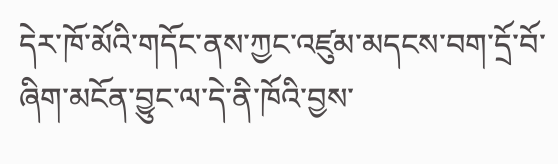དེར་ཁོ་མོའི་གདོང་ནས་ཀྱང་འཛུམ་མདངས་བག་དྲོ་བོ་ཞིག་མངོན་བྱུང་ལ་དེ་ནི་ཁོའི་བྱས་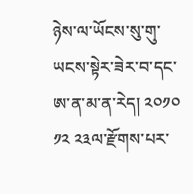ཉེས་ལ་ཡོངས་སུ་གུ་ཡངས་སྟེར་ཟེར་བ་དང་ཨ་ན་མ་ན་རེད། ༢༠༡༠ ༡༢ ༢༣ལ་རྫོགས་པར་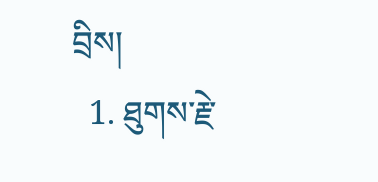བྲིས།
  1. ཐུགས་རྗེ་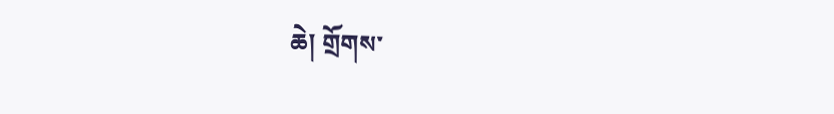ཆེ། གྲོགས་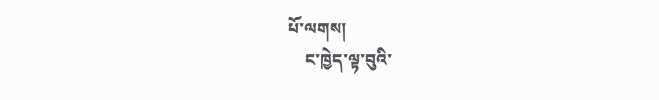པོ་ལགས།
    ང་ཁྱེད་ལྟ་བུའི་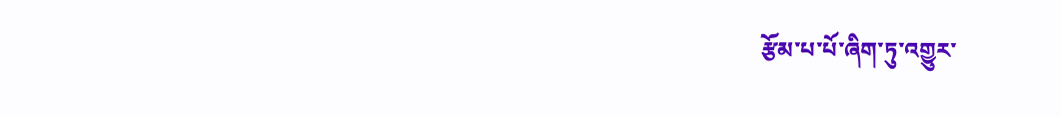རྩོམ་པ་པོ་ཞིག་ཏུ་འགྱུར་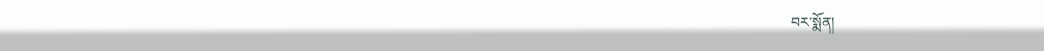བར་སྨོན།